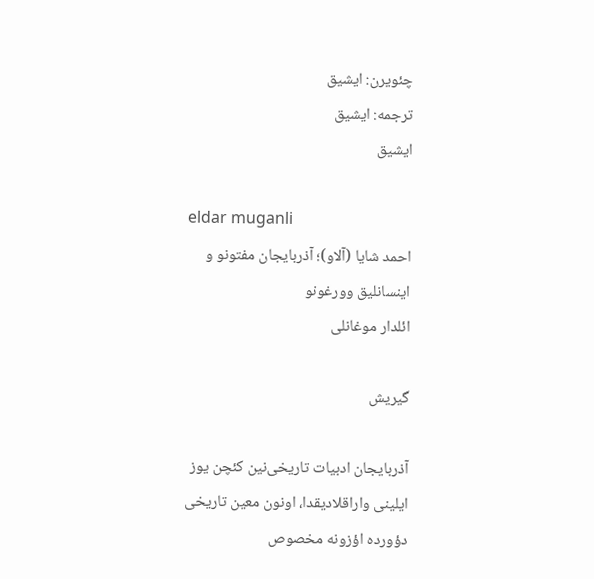چئویرن: ایشیق
ترجمه: ایشیق
ایشیق

eldar muganli
احمد شایا (آلاو)؛ آذربایجان مفتونو و اینسانلیق وورغونو
ائلدار موغانلی

گیریش

آذربایجان ادبیات تاریخی‌نین کئچن یوز ایلینی واراقلادیقدا، اونون معین تاریخی دؤورده اؤزونه مخصوص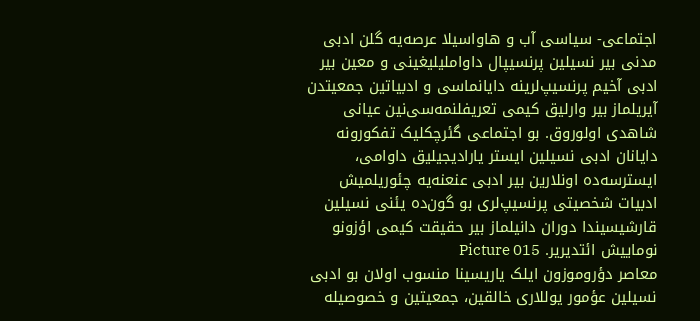اجتماعی- سیاسی آب و هاواسیلا عرصه‌یه گلن ادبی مدنی بیر نسیلین پرنسیپال داواملیلیغینی و معین بیر ادبی آخیم پرنسیپ‌لرینه دایانماسی و ادبیاتین جمعیتدن آیریلماز بیر وارلیق کیمی تعریفلنمه‌سی‌نین عیانی شاهدی اولوروق. بو اجتماعی گئرچکلیک‌ تفکورونه دایانان ادبی نسیلین ایستر یارادیجیلیق داوامی، ایسترسه‌ده اونلارین بیر ادبی عنعنه‌یه چئوریلمیش ادبیات شخصیتی پرنسیپ‌لری بو گون‌ده یئنی نسیلین قارشیسیندا دوران دانیلماز بیر حقیقت کیمی اؤزونو نوماییش ائتدیریر. Picture 015
معاصر دؤروموزون ایلک یاریسینا منسوب اولان بو ادبی نسیلین عؤمور یوللاری خالقین، جمعیتین و خصوصیله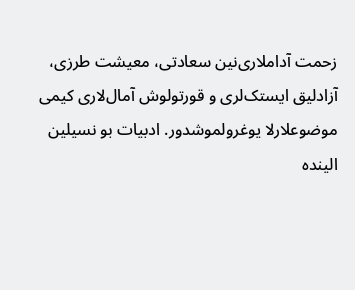زحمت آداملاری‌نین سعادتی، معیشت طرزی، آزادلیق ایستک‌لری و قورتولوش آمال‌لاری کیمی موضوعلارلا یوغرولموشدور. ادبیات بو نسیلین الینده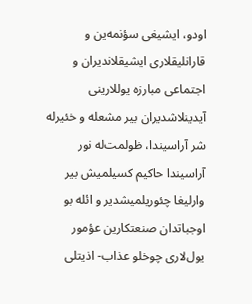اودو، ایشیغی سؤنمه‌ین و قارانلیقلاری ایشیقلاندیران و اجتماعی مبارزه یوللارینی آیدینلاشدیران بیر مشعله و خئیرله شر آراسیندا، ظولمت‌له نور آراسیندا حاکیم کسیلمیش بیر وارلیغا چئوریلمیشدیر و ائله بو اوجباتدان صنعتکارین عؤمور یول‌لاری چوخلو عذاب- اذیتلی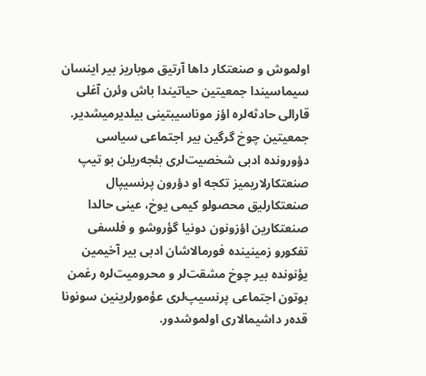اولموش و صنعتکار داها آرتیق موباریز بیر اینسان سیماسیندا جمعیتین حیاتیندا باش وئرن آغلی قارالی حادثه‌لره اؤز موناسیبتینی بیلدیرمیشدیر.
جمعیتین چوخ گرگین بیر اجتماعی سیاسی دؤورونده ادبی شخصیت‌لری بئجه‌ریلن بو تیپ صنعتکارلاریمیز تکجه او دؤرون پرنسیپال صنعتکارلیق محصولو کیمی یوخ، عینی حالدا صنعتکارین اؤزونون دونیا گؤروشو و فلسفی تفکورو زمینینده فورمالاشان ادبی بیر آخیمین یؤنونده بیر چوخ مشقت‌لر و محرومیت‌لره رغمن بوتون اجتماعی پرنسیپ‌لری عؤمورلرینین سونونا قده‌ر داشیمالاری اولموشدور.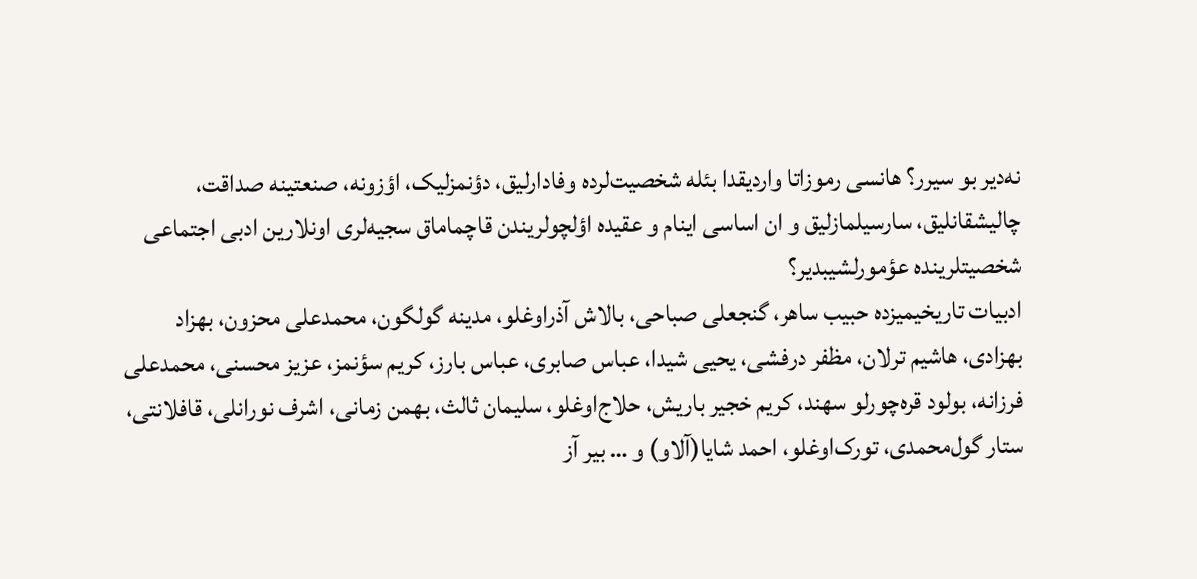نه‌دیر بو سیرر؟ هانسی رموزاتا واردیقدا بئله شخصیت‌لرده وفادارلیق، دؤنمزلیک، اؤزونه، صنعتینه صداقت، چالیشقانلیق، سارسیلمازلیق و ان اساسی اینام و عقیده اؤلچولریندن قاچماماق سجیه‌لری اونلارین ادبی اجتماعی شخصیتلرینده عؤمورلشیبدیر؟
ادبیات تاریخیمیزده حبیب ساهر، گنجعلی صباحی، بالاش آذراوغلو، مدینه گولگون، محمدعلی محزون، بهزاد بهزادی، هاشیم ترلان، مظفر درفشی، یحیی شیدا، عباس صابری، عباس بارز، کریم سؤنمز، عزیز محسنی، محمدعلی فرزانه، بولود قره‌چورلو سهند، کریم خجیر باریش، حلاج‌اوغلو، سلیمان ثالث، بهمن زمانی، اشرف نورانلی، قافلانتی، ستار گول‌محمدی، تورک‌اوغلو، احمد شایا(آلاو) و … بیر آز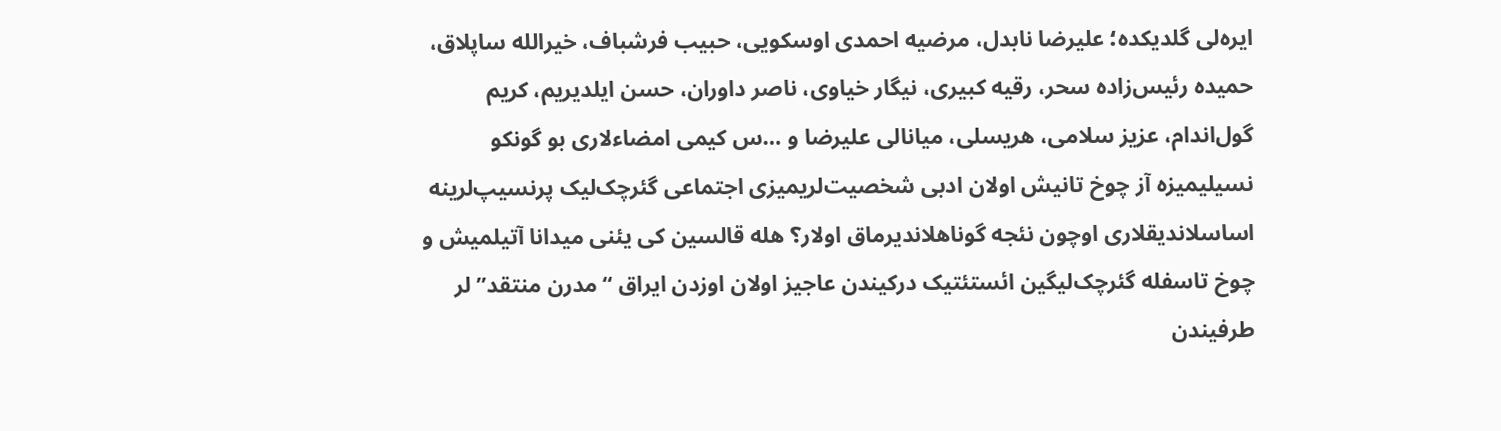ایره‌لی گلدیکده؛ علیرضا نابدل، مرضیه احمدی اوسکویی، حبیب فرشباف، خیرالله ساپلاق، حمیده رئیس‌زاده سحر، رقیه کبیری، نیگار خیاوی، ناصر داوران، حسن ایلدیریم، کریم گول‌اندام، عزیز سلامی، هریسلی، میانالی علیرضا و …س کیمی امضاء‌لاری بو گونکو نسیلیمیزه آز چوخ تانیش اولان ادبی شخصیت‌لریمیزی اجتماعی گئرچک‌لیک پرنسیپ‌لرینه اساسلاندیقلاری اوچون نئجه گوناهلاندیرماق اولار؟ هله قالسین کی یئنی میدانا آتیلمیش و چوخ تاسفله گئرچک‌لیگین ائستئتیک درکیندن عاجیز اولان اوزدن ایراق “مدرن منتقد”لر طرفیندن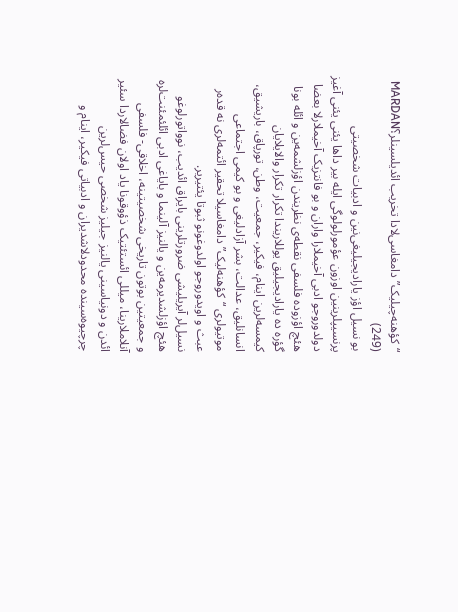“کؤهنه‌چیلیک” دامغاسی‌لادا تخریب ائدیلسینلر؟MARDAN (249)
بو نسیل اؤز یارادیجیلیغی‌نین و ادبیات شخصیتی پرنسیپلرینین اوزون عؤمورلولوگی ایله بیر داها یئنی یئنی آغیز دولدوروجو ادبی آخیملارا واران و بو فانتزیک آخیملارلا بعضا هئچ اؤزوده فلسفی نقطه‌ی نظریندن اؤزلشمه‌ین و ائله بونا گؤره ده یارادیجیلیق یوللاریندا تکرار تکرار والایلایان کیمسه‌لرین اینام، فیکیر، جمعیت، وطن، تورپاق، باریشیق، انسانلیق، عدالت، بشر آزادلیغی و بو کیمی اجتماعی موتیولری “کؤهنه‌لیک” دامغاسیلا تحقیر ائتمه‌لری نه قده‌ر عبث و اویدوروجو اولدوغونو ثبوتا یئتیریر.
نسیل‌لر آیریلیشی ضرورتلرینی بایراق ائدیب، نوواتورلوغو هئچ اؤزلشدیر‌مه‌ین و یالنیز آلینما و بایاغی ادبی ائلئمئنت‌لره و جمعیتین بوتون تاریخی شخصیتینه، اخلاقی- فلسفی آنلاملارینا، میللی ائستئتیک ذؤوقونا یاد اولان فضالاردا سئیر ائدن و دونیاسینی یالنیز جیلیز شخصی حیس‌لرین چرچیوه‌سینده محدودلاشدیران و ادبیاتی فیکیر، اینام و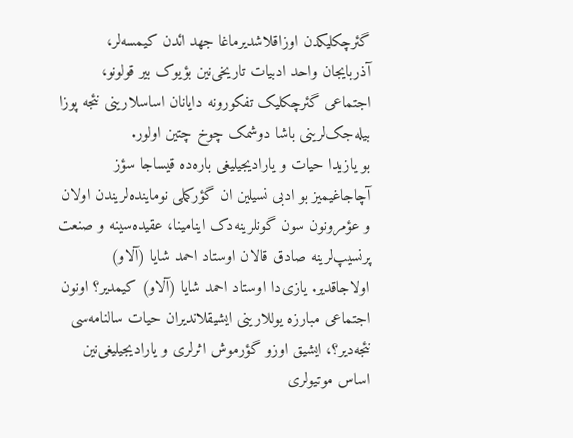گئرچکلیکدن اوزاقلاشدیرماغا جهد ائدن کیمسه‌لر، آذربایجان واحد ادبیات تاریخی‌نین بؤیوک بیر قولونو، اجتماعی گئرچکلیک‌ تفکورونه دایانان اساسلارینی نئجه پوزا بیله‌جک‌لرینی باشا دوشمک چوخ چتین اولور.
بو یازیدا حیات و یارادیجیلیغی باره‌ده قیساجا سؤز آچاجاغیمیز بو ادبی نسیلین ان گؤرکملی نوماینده‌لریندن اولان و عؤمرونون سون گونلرینه‌دک اینامینا، عقیده‌سینه و صنعت پرنسیپ‌لرینه صادق قالان اوستاد احمد شایا (آلاو) اولاجاقدیر. یازی‌دا اوستاد احمد شایا (آلاو) کیمدیر؟ اونون اجتماعی مبارزه یوللارینی ایشیقلاندیران حیات سالنامه‌سی نئجه‌دیر؟، ایشیق اوزو گؤرموش اثرلری و یارادیجیلیغی‌نین اساس موتیولری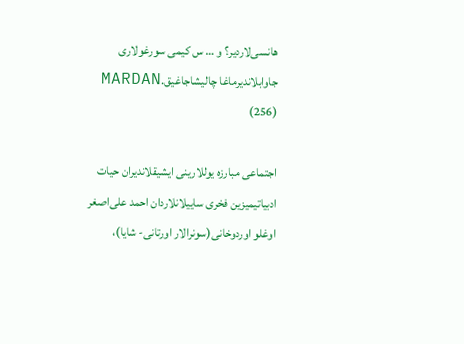هانسی‌لاردیر؟ و … س کیمی سورغولاری جاوابلاندیرماغا چالیشاجاغیق.MARDAN (256)

اجتماعی مبارزه یوللارینی ایشیقلاندیران حیات
ادبیاتیمیزین فخری ساییلانلاردان احمد علی‌اصغر اوغلو اوردوخانی(سونرالار اورتانی- شایا)،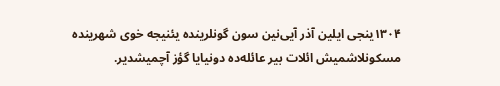۱۳۰۴ینجی ایلین آذر آیی‌نین سون گونلرینده یئنیجه خوی شهرینده مسکونلاشمیش ائلات بیر عائله‌ده دونیایا گؤز آچمیشدیر.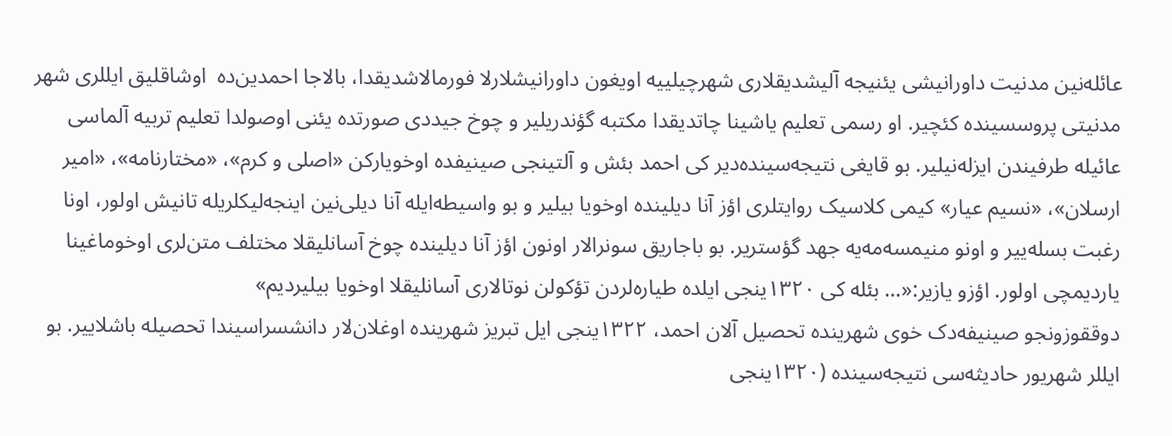عائله‌نین مدنیت داورانیشی یئنیجه آلیشدیقلاری شهرچیلییه اویغون داورانیشلارلا فورمالاشدیقدا، بالاجا احمدین‌ده  اوشاقلیق ایللری شهر مدنیتی پروسسینده کئچیر. او رسمی تعلیم یاشینا چاتدیقدا مکتبه گؤندریلیر و چوخ جیددی صورتده یئنی اوصولدا تعلیم تربیه آلماسی عائیله طرفیندن ایزله‌نیلیر. بو قایغی نتیجه‌سینده‌دیر کی احمد بئش و آلتینجی صینیفده اوخویارکن «اصلی و کرم»، «مختارنامه»، «امیر ارسلان»، «نسیم عیار» کیمی کلاسیک روایتلری اؤز آنا دیلینده اوخویا بیلیر و بو واسیطه‌ایله آنا دیلی‌نین اینجه‌لیکلریله تانیش اولور، اونا رغبت بسله‌ییر و اونو منیمسه‌مه‌یه جهد گؤستریر. بو باجاریق سونرالار اونون اؤز آنا دیلینده چوخ آسانلیقلا مختلف متن‌لری اوخوماغینا یاردیمچی اولور. اؤزو یازیر:«… بئله کی ۱۳۲۰ینجی ایلده طیاره‌لردن تؤکولن نوتالاری آسانلیقلا اوخویا بیلیردیم»
دوققوزونجو صینیفه‌دک خوی شهرینده تحصیل آلان احمد، ۱۳۲۲ینجی ایل تبریز شهرینده اوغلان‌لار دانشسراسیندا تحصیله باشلاییر. بو ایللر شهریور حادیثه‌سی نتیجه‌سینده (۱۳۲۰ینجی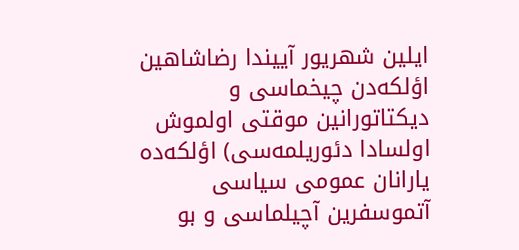ایلین شهریور آییندا رضاشاهین اؤلکه‌دن چیخماسی و دیکتاتورانین موقتی اولموش اولسادا دئوریلمه‌سی) اؤلکه‌ده یارانان عمومی سیاسی آتموسفرین آچیلماسی و بو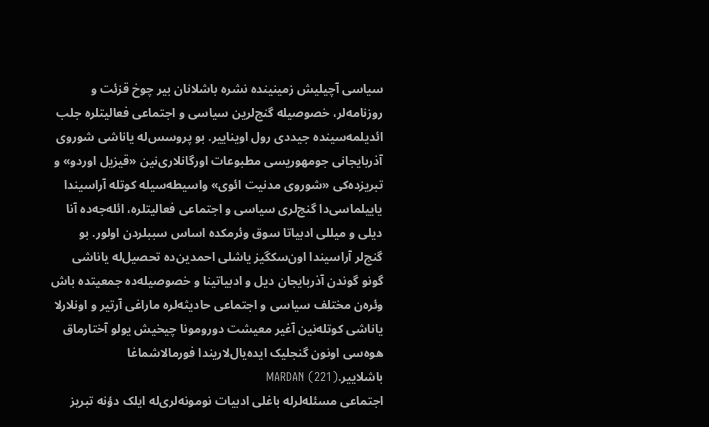سیاسی آچیلیش زمینینده نشره باشلانان بیر چوخ قزئت و روزنامه‌لر، خصوصیله گنج‌لرین سیاسی و اجتماعی فعالیتلره جلب ائدیلمه‌سینده جیددی رول اویناییر. بو پروسس‌له یاناشی شوروی آذربایجانی جومهوریسی مطبوعات اورگانلاری‌نین «قیزیل اوردو» و تبریزده‌کی «شوروی مدنیت ائوی» واسیطه‌سیله کوتله آراسیندا یاییلماسی‌دا گنج‌لری سیاسی و اجتماعی فعالیتلره، ائله‌جه‌ده آنا دیلی و میللی ادبیاتا سوق وئرمکده اساس سببلردن اولور. بو گنج‌لر آراسیندا اون‌سکگیز یاشلی احمدین‌ده تحصیل‌له یاناشی گونو گوندن آذربایجان دیل و ادبیاتینا و خصوصیله‌ده جمعیتده باش وئره‌ن مختلف سیاسی و اجتماعی حادیثه‌لره ماراغی آرتیر و اونلارلا یاناشی کوتله‌نین آغیر معیشت دورومونا چیخیش یولو آختارماق هوه‌سی اونون گنجلیک ایده‌یال‌لاریندا فورمالاشماغا باشلاییر.MARDAN (221)
اجتماعی مسئله‌لرله باغلی ادبیات نومونه‌لری‌له ایلک دؤنه تبریز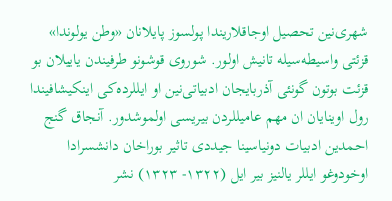شهری‌نین تحصیل اوجاقلاریندا پولسوز پایلانان «وطن یولوندا» قزئتی واسیطه‌سیله تانیش اولور. شوروی قوشونو طرفیندن یاییلان بو قزئت بوتون گونئی آذربایجان ادبیاتی‌نین او ایللرده‌کی اینکیشافیندا رول اوینایان ان مهم عامیللردن بیریسی اولموشدور. آنجاق گنج احمدین ادبیات دونیاسینا جیددی تاثیر بوراخان دانشسرادا اوخودوغو ایللر یالنیز بیر ایل (۱۳۲۲- ۱۳۲۳) نشر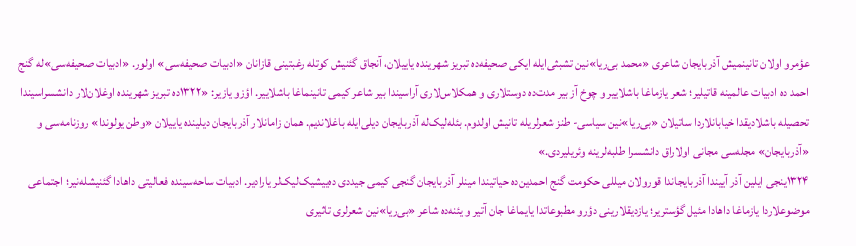عؤمرو اولان تانینمیش آذربایجان شاعری «محمد بی‌ریا»نین تشبثی‌ایله ایکی صحیفه‌ده تبریز شهرینده یاییلان، آنجاق گئنیش کوتله رغبتینی قازانان «ادبیات صحیفه‌سی» اولور. «ادبیات صحیفه‌سی»له گنج احمد ده ادبیات عالمینه قاتیلیر؛ شعر یازماغا باشلاییر و چوخ آز بیر مدت‌ده دوستلاری و همکلاس‌لاری آراسیندا بیر شاعر کیمی تانینماغا باشلاییر. اؤزو یازیر: «۱۳۲۲ده تبریز شهرینده اوغلان‌لار دانشسراسیندا تحصیله باشلادیقدا خیابانلاردا ساتیلان «بی‌ریا»نین سیاسی- طنز شعرلریله تانیش اولدوم. بئله‌لیک‌له آذربایجان دیلی‌ایله باغلاندیم. همان زامانلار آذربایجان دیلینده یاییلان «وطن یولوندا» روزنامه‌سی و «آذربایجان» مجله‌سی مجانی اولاراق دانشسرا طلبه‌لرینه وئریلیردی.»
۱۳۲۴ینجی ایلین آذر آییندا آذربایجاندا قورولان میللی حکومت گنج احمدین‌ده حیاتیندا مینلر آذربایجان گنجی کیمی جیددی ده‌ییشیک‌لیک‌لر یارادیر. ادبیات ساحه‌سینده فعالیتی داهادا گئنیشله‌نیر؛ اجتماعی موضوعلاردا یازماغا داهادا مئیل گؤستریر؛ یازدیقلارینی دؤرو مطبوعاتدا یایماغا جان آتیر و یئنه‌ده شاعر «بی‌ریا»نین شعرلری تاثیری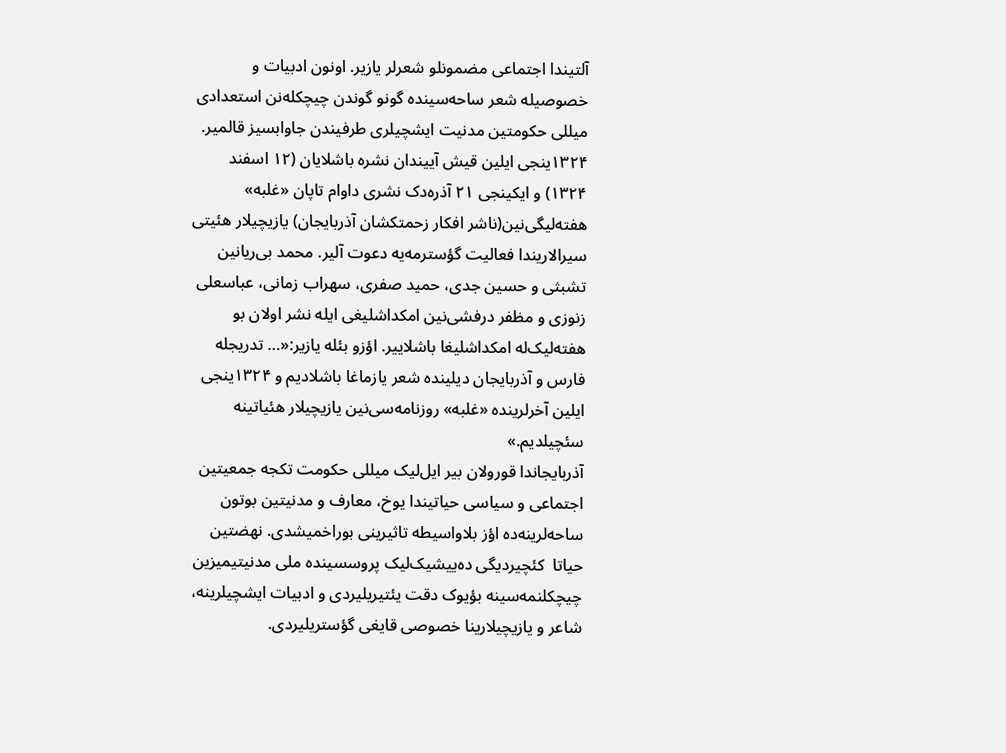آلتیندا اجتماعی مضمونلو شعرلر یازیر. اونون ادبیات و خصوصیله شعر ساحه‌سینده گونو گوندن چیچکله‌نن استعدادی میللی حکومتین مدنیت ایشچیلری طرفیندن جاوابسیز قالمیر. ۱۳۲۴ینجی ایلین قیش آییندان نشره باشلایان (۱۲ اسفند ۱۳۲۴) و ایکینجی ۲۱ آذره‌دک نشری داوام تاپان «غلبه» هفته‌لیگی‌نین(ناشر افکار زحمتکشان آذربایجان) یازیچیلار هئیتی سیرالاریندا فعالیت گؤسترمه‌یه دعوت آلیر. محمد بی‌ریانین تشبثی و حسین جدی، حمید صفری، سهراب زمانی، عباسعلی زنوزی و مظفر درفشی‌نین امکداشلیغی ‌ایله نشر اولان بو هفته‌لیک‌له امکداشلیغا باشلاییر. اؤزو بئله یازیر:«… تدریجله فارس و آذربایجان دیلینده شعر یازماغا باشلادیم و ۱۳۲۴ینجی ایلین آخرلرینده «غلبه» روزنامه‌سی‌نین یازیچیلار هئیاتینه سئچیلدیم.»
آذربایجاندا قورولان بیر ایل‌لیک میللی حکومت تکجه جمعیتین اجتماعی و سیاسی حیاتیندا یوخ، معارف و مدنیتین بوتون ساحه‌لرینه‌ده اؤز بلاواسیطه تاثیرینی بوراخمیشدی. نهضتین حیاتا  کئچیردیگی ده‌ییشیک‌لیک پروسسینده ملی مدنیتیمیزین چیچکلنمه‌سینه بؤیوک دقت یئتیریلیردی و ادبیات ایشچیلرینه، شاعر و یازیچیلارینا خصوصی قایغی گؤستریلیردی.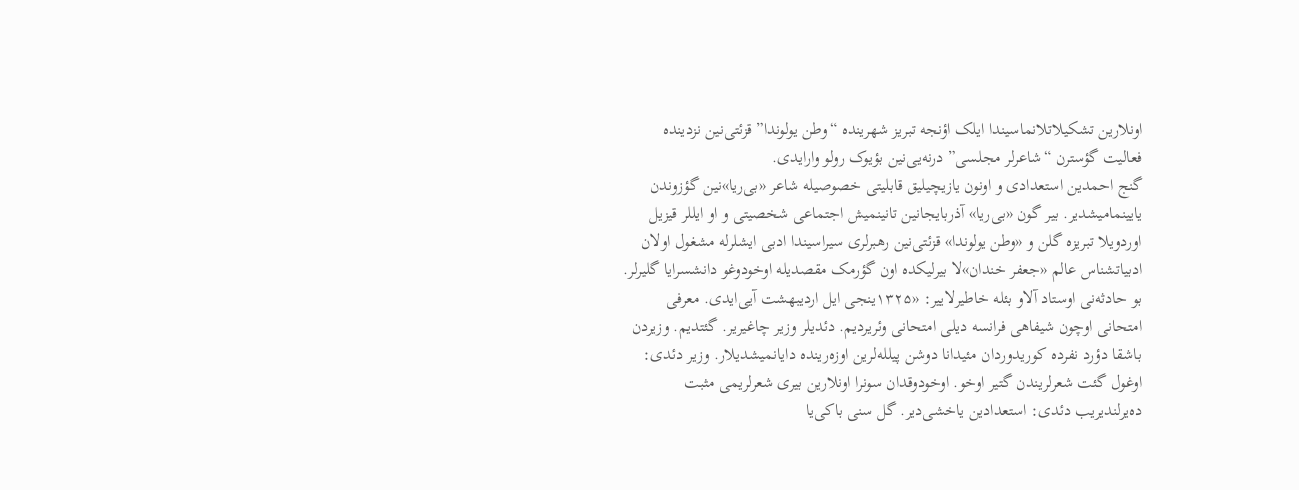اونلارین تشکیلاتلانماسیندا ایلک اؤنجه تبریز شهرینده “وطن یولوندا” قزئتی‌نین نزدینده فعالیت گؤسترن “شاعرلر مجلسی” درنه‌یی‌نین بؤیوک رولو وارایدی.
گنج احمدین استعدادی و اونون یازیچیلیق قابلیتی خصوصیله شاعر «بی‌ریا»نین گؤزوندن یایینمامیشدیر. بیر گون «بی‌ریا» آذربایجانین تانینمیش اجتماعی شخصیتی و او ایللر قیزیل اوردویلا تبریزه گلن و «وطن یولوندا» قزئتی‌نین رهبرلری سیراسیندا ادبی ایشلرله مشغول اولان ادبیاتشناس عالم «جعفر خندان»لا بیرلیکده اون گؤرمک مقصدیله اوخودوغو دانشسرایا گلیرلر. بو حادثه‌نی اوستاد آلاو بئله خاطیرلاییر: «۱۳۲۵ینجی ایل اردیبهشت آیی‌ایدی. معرفی امتحانی اوچون شیفاهی فرانسه دیلی امتحانی وئریردیم. دئدیلر وزیر چاغیریر. گئتدیم. وزیردن باشقا دؤرد نفرده کوریدوردان مئیدانا دوشن پیلله‌لرین اوزه‌رینده دایانمیشدیلار. وزیر دئدی: اوغول گئت شعرلریندن گتیر اوخو. اوخودوقدان سونرا اونلارین بیری شعرلریمی مثبت ده‌یرلندیریب دئدی: استعدادین یاخشی‌دیر. گل سنی باکی‌یا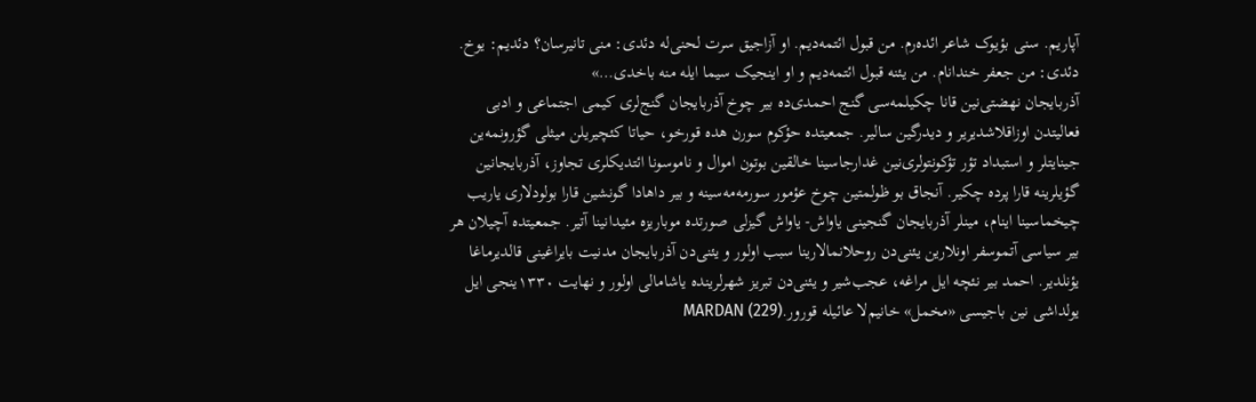آپاریم. سنی بؤیوک شاعر ائده‌رم. من قبول ائتمه‌دیم. او آزاجیق سرت لحنی‌له دئدی: منی تانیرسان؟ دئدیم: یوخ. دئدی: من جعفر خندانام. من یئنه قبول ائتمه‌دیم و او اینجیک سیما ایله منه باخدی…»
آذربایجان نهضتی‌نین قانا چکیلمه‌سی گنج احمدی‌ده بیر چوخ آذربایجان گنج‌لری کیمی اجتماعی و ادبی فعالیتدن اوزاقلاشدیریر و دیدرگین سالیر. جمعیتده حؤکوم سورن هده قورخو، حیاتا کئچیریلن میثلی گؤرونمه‌ین جینایتلر و استبداد تؤر تؤکونتولری‌نین غدارجاسینا خالقین بوتون اموال و ناموسونا ائتدیکلری تجاوز، آذربایجانین گؤیلرینه قارا پرده چکیر. آنجاق بو ظولمتین چوخ عؤمور سورمه‌مه‌سینه و بیر داهادا گونشین قارا بولودلاری یاریب چیخماسینا اینام، مینلر آذربایجان گنجینی یاواش- یاواش گیزلی صورتده موباریزه مئیدانینا آتیر. جمعیتده آچیلان هر بیر سیاسی آتموسفر اونلارین یئنی‌دن روحلانمالارینا سبب اولور و یئنی‌دن آذربایجان مدنیت بایراغینی قالدیرماغا یؤنلدیر. احمد بیر نئچه ایل مراغه، عجب‌شیر و یئنی‌دن تبریز شهرلرینده یاشامالی اولور و نهایت ۱۳۳۰ینجی ایل  یولداشی نین باجیسی «مخمل» خانیم‌لا عائیله قورور.MARDAN (229)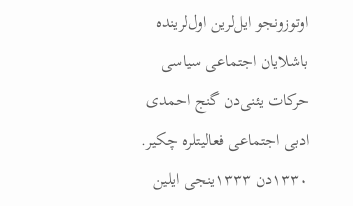اوتوزونجو ایل‌لرین اول‌لرینده باشلایان اجتماعی سیاسی حرکات یئنی‌دن گنج احمدی ادبی اجتماعی فعالیتلره چکیر. ۱۳۳۰دن ۱۳۳۳ینجی ایلین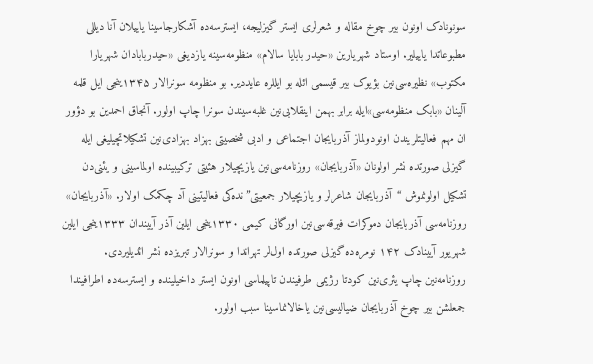سونونادک اونون بیر چوخ مقاله و شعرلری ایستر گیزلیجه، ایسترسه‌ده آشکارجاسینا یاییلان آنا دیللی مطبوعاتدا یاییلیر. اوستاد شهریارین «حیدر بابایا سالام» منظومه‌سینه یازدیغی «حیدربابادان شهریارا مکتوب» نظیره‌سی‌نین بؤیوک بیر قیسمی ائله بو ایللره عایددیر. بو منظومه سونرالار ۱۳۴۵ینجی ایل قلمه آلینان «بابک منظومه‌سی»ایله برابر بهمن اینقلابی‌نین غلبه‌سیندن سونرا چاپ اولور. آنجاق احمدین بو دؤور ان مهم فعالیتلریندن اونودولماز آذربایجان اجتماعی و ادبی شخصیتی بهزاد بهزادی‌نین تشکیلاتچیلیغی ایله گیزلی صورتده نشر اولونان «آذربایجان» روزنامه‌سی‌نین یازیچیلار هئیتی ترکیبینده اولماسینی‌ و یئنی‌دن تشکیل اولونموش “آذربایجان شاعرلر و یازیچیلار جمعیتی”نده‌کی فعالیتینی آد چکمک اولار. «آذربایجان» روزنامه‌سی آذربایجان دموکرات فیرقه‌سی‌نین اورگانی کیمی ۱۳۳۰ینجی ایلین آذر آییندان ۱۳۳۳ینجی ایلین شهریور آیینادک ۱۴۲ نومره‌ده گیزلی صورتده اول‌لر تهراندا و سونرالار تبریزده نشر ائدیلیردی. روزنامه‌نین چاپ یئری‌نین کودتا رژیمی طرفیندن تاپیلماسی اونون ایستر داخیلینده و ایسترسه‌ده اطرافیندا جمعلشن بیر چوخ آذربایجان ضیالیسی‌نین یاخالانماسینا سبب اولور.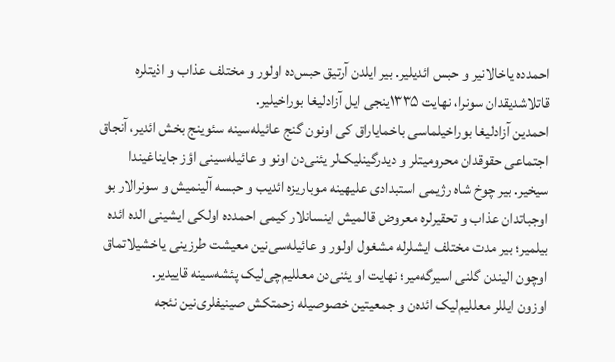احمدده یاخالانیر و حبس ائدیلیر. بیر ایلدن آرتیق حبس‌ده اولور و مختلف عذاب و اذیتلره قاتلاشدیقدان سونرا، نهایت ۱۳۳۵ینجی ایل آزادلیغا بوراخیلیر.
احمدین آزادلیغا بوراخیلماسی باخمایاراق کی اونون گنج عائیله‌سینه سئوینج بخش ائدیر، آنجاق اجتماعی حقوقدان محرومیتلر و دیدرگینلیک‌‌لر یئنی‌دن اونو و عائیله‌سینی اؤز جایناغیندا سیخیر. بیر چوخ شاه رژیمی استبدادی علیهینه موباریزه ائدیب و حبسه آلینمیش و سونرالار بو اوجباتدان عذاب و تحقیرلره معروض قالمیش اینسانلار کیمی احمدده اولکی ایشینی الده ائده بیلمیر؛ بیر مدت مختلف ایشلرله مشغول اولور و عائیله‌سی‌نین معیشت طرزینی یاخشیلاتماق اوچون الیندن گلنی اسیرگه‌میر؛ نهایت او یئنی‌دن معللیم‌چی‌لیک پئشه‌سینه قاییدیر.
اوزون ایللر معللیم‌لیک ائده‌ن و جمعیتین خصوصیله زحمتکش صینیفلری‌نین نئجه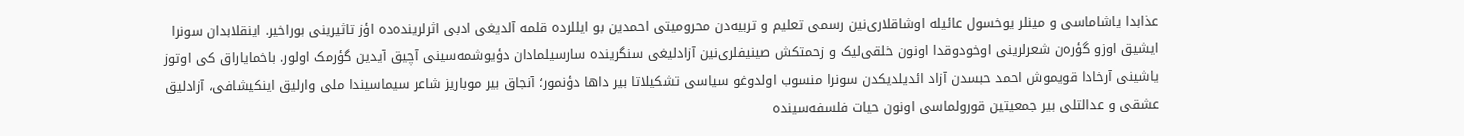عذابدا یاشاماسی و مینلر یوخسول عائیله‌ اوشاقلاری‌نین‌ رسمی تعلیم و تربیه‌دن محرومیتی احمدین بو ایللرده‌ قلمه آلدیغی ادبی اثرلرینده‌ده اؤز تاثیرینی بوراخیر. اینقلابدان سونرا ایشیق اوزو گؤره‌ن شعرلرینی اوخودوقدا اونون خلقی‌لیک و زحمتکش صینیفلری‌نین آزادلیغی سنگرینده سارسیلمادان دؤیوشمه‌سینی آچیق آیدین گؤرمک اولور. باخمایاراق کی اوتوز یاشینی آرخادا قویموش احمد حبسدن آزاد ائدیلدیکدن سونرا منسوب اولدوغو سیاسی تشکیلاتا بیر داها دؤنمور؛ آنجاق بیر موباریز شاعر سیماسیندا ملی وارلیق اینکیشافی، آزادلیق عشقی و عدالتلی بیر جمعیتین قورولماسی اونون حیات فلسفه‌سینده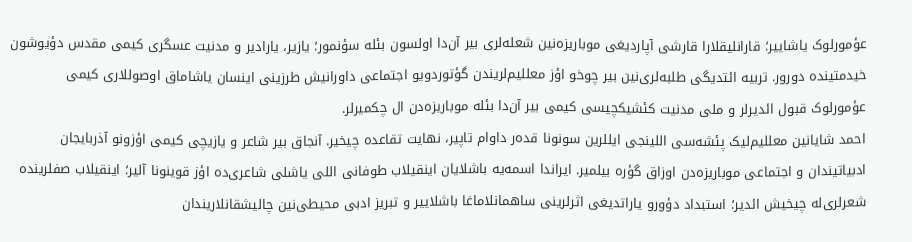عؤمورلوک یاشاییر؛ قارانلیقلارا قارشی آپاردیغی موباریزه‌نین شعله‌لری بیر آن‌دا اولسون بئله سؤنمور؛ یازیر، یارادیر و مدنیت عسگری کیمی مقدس دؤیوشون خیدمتینده دورور. تربیه ائتدیگی طلبه‌لری‌نین بیر چوخو اؤز معللیم‌لریندن گؤتوردویو اجتماعی داورانیش طرزینی اینسان یاشاماق اوصوللاری کیمی عؤمورلوک قبول ائدیرلر و ملی مدنیت کئشیکچیسی کیمی بیر آن‌دا بئله موباریزه‌دن ال چکمیرلر.
احمد شایانین معللیم‌لیک پئشه‌سی اللینجی ایللرین سونونا قده‌ر داوام تاپیر، نهایت تقاعده چیخیر. آنجاق بیر شاعر و یازیچی کیمی اؤزونو آذربایجان ادبیاتیندان و اجتماعی موباریزه‌دن اوزاق گؤره بیلمیر. ایراندا اسمه‌یه باشلایان اینقیلاب طوفانی اللی یاشلی شاعری‌ده اؤز قوینونا آلیر؛ اینقیلاب صفلرینده شعرلری‌له چیخیش ائدیر؛ استبداد دؤورو یاراتدیغی اثرلرینی ساهمانلاماغا باشلاییر و تبریز ادبی محیطی‌نین چالیشقانلاریندان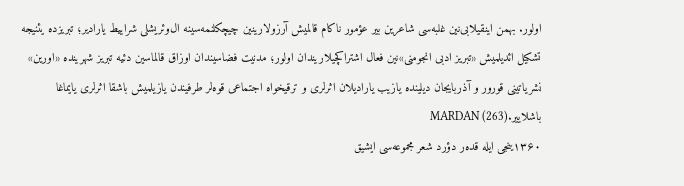اولور. بهمن اینقیلابی‌نین غلبه‌سی شاعرین بیر عؤمور ناکام قالمیش آرزولارینین چیچکلنمه‌سینه ال‌وئریشلی شراییط یارادیر؛ تبریزده یئنیجه تشکیل ائدیلمیش «تبریز ادبی انجومنی»نین فعال اشتراکچیلاریندان اولور؛ مدنیت فضاسیندان اوزاق قالماسین دئیه تبریز شهرینده «اورین» نشریاتینی قورور و آذربایجان دیلینده یازیب یارادیلان اثرلری و ترقیخواه اجتماعی قوه‌لر طرفیندن یازیلمیش باشقا اثرلری یایماغا باشلاییر.MARDAN (263)
۱۳۶۰ینجی ایله قده‌ر دؤرد شعر مجموعه‌سی ایشیق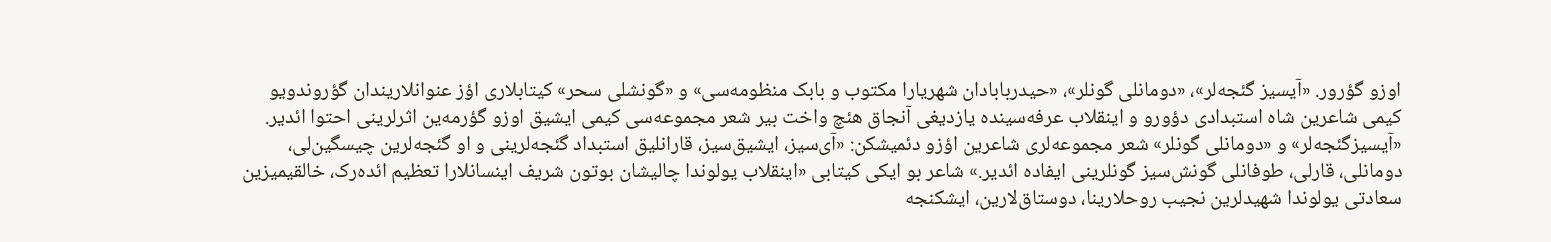اوزو گؤرور. «آیسیز گئجه‌لر»، «دومانلی گونلر»، «حیدربابادان شهریارا مکتوب و بابک منظومه‌سی» و «گونشلی سحر» کیتابلاری اؤز عنوانلاریندان گؤروندویو کیمی شاعرین شاه استبدادی دؤورو و اینقلاب عرفه‌سینده یازدیغی آنجاق هئچ واخت بیر شعر مجموعه‌سی کیمی ایشیق اوزو گؤرمه‌ین اثرلرینی احتوا ائدیر.
«آیسیزگئجه‌لر» و «دومانلی گونلر» شعر مجموعه‌لری شاعرین اؤزو دئمیشکن: «آی‌سیز، ایشیق‌سیز، قارانلیق استبداد گئجه‌لرینی و او گئجه‌لرین چیسگین‌لی، دومانلی، قارلی، طوفانلی گونش‌سیز گونلرینی ایفاده ائدیر.» شاعر بو ایکی کیتابی «اینقلاب یولوندا چالیشان بوتون شریف اینسانلارا تعظیم ائده‌رک، خالقیمیزین سعادتی یولوندا شهیدلرین نجیب روحلارینا، دوستاق‌لارین، ایشکنجه‌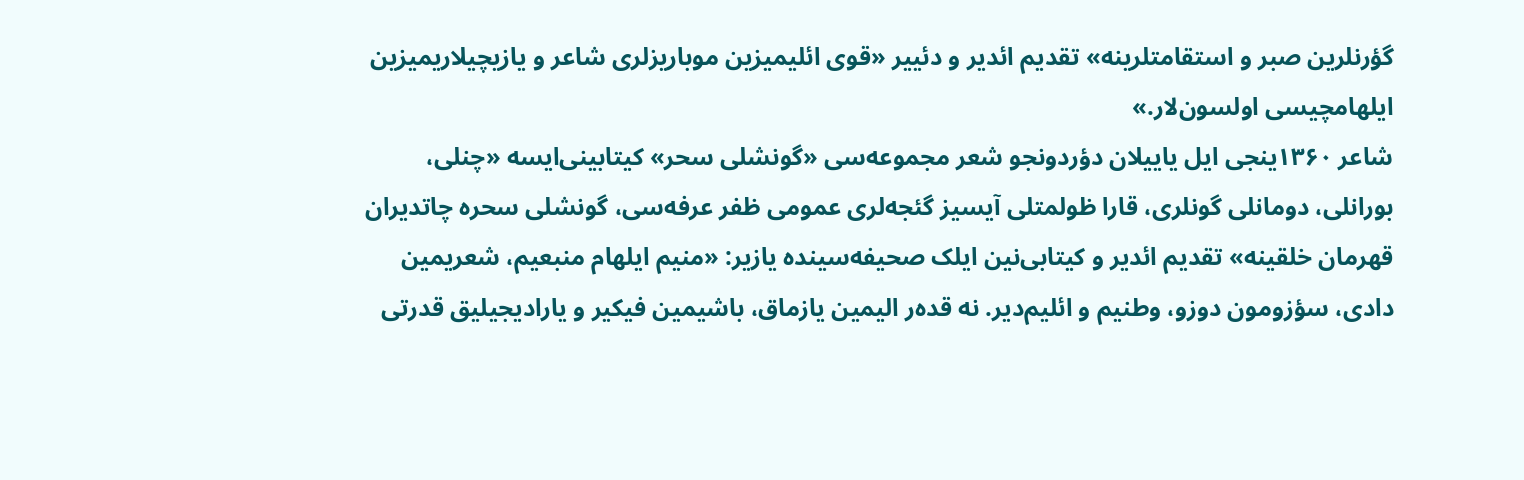گؤرنلرین صبر و استقامتلرینه» تقدیم ائدیر و دئییر «قوی ائلیمیزین موباریزلری شاعر و یازیچیلاریمیزین ایلهامچیسی اولسون‌لار.»
شاعر ۱۳۶۰ینجی ایل یاییلان دؤردونجو شعر مجموعه‌سی «گونشلی سحر» کیتابینی‌ایسه «چنلی، بورانلی، دومانلی گونلری، قارا ظولمتلی آیسیز گئجه‌لری عمومی ظفر عرفه‌سی، گونشلی سحره چاتدیران قهرمان خلقینه» تقدیم ائدیر و کیتابی‌نین ایلک صحیفه‌سینده یازیر: «منیم ایلهام منبعیم، شعریمین دادی، سؤزومون دوزو، وطنیم و ائلیم‌دیر. نه قده‌ر الیمین یازماق، باشیمین فیکیر و یارادیجیلیق قدرتی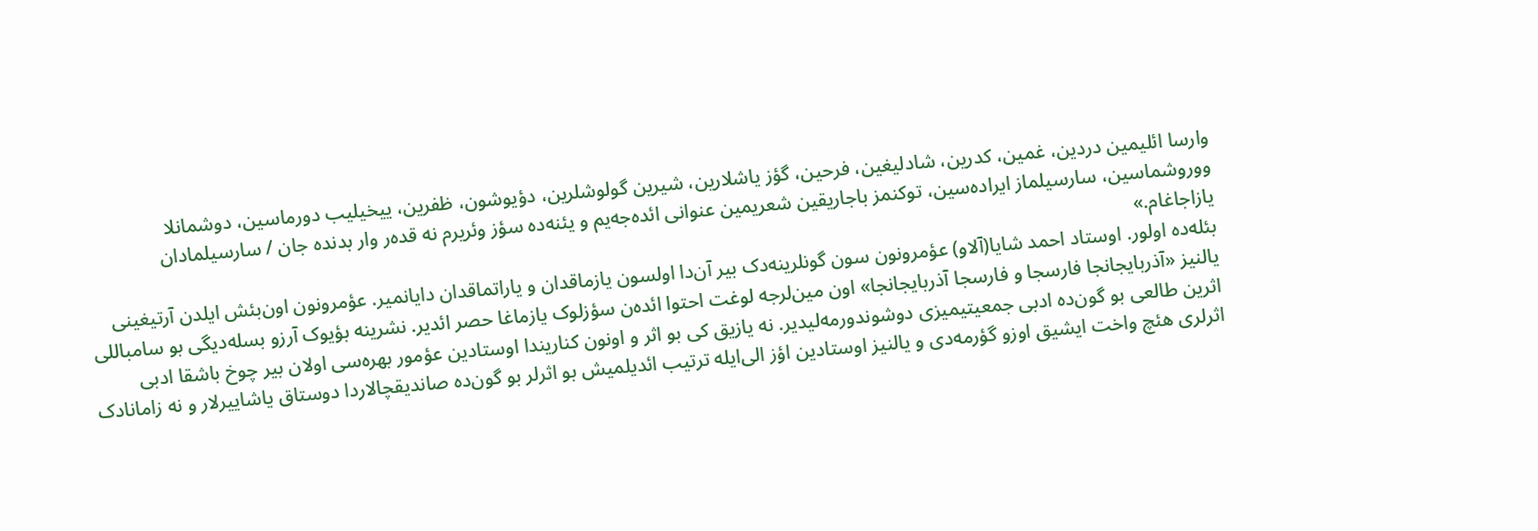وارسا ائلیمین دردین، غمین، کدرین، شادلیغین، فرحین، گؤز یاشلارین، شیرین گولوشلرین، دؤیوشون، ظفرین، ییخیلیب دورماسین، دوشمانلا ووروشماسین، سارسیلماز ایراده‌سین، توکنمز باجاریقین شعریمین عنوانی ائده‌جه‌یم و یئنه‌ده سؤز وئریرم نه قده‌ر وار بدنده جان / سارسیلمادان یازاجاغام.»
بئله‌ده اولور. اوستاد احمد شایا(آلاو) عؤمرونون سون گونلرینه‌دک بیر آن‌دا اولسون یازماقدان و یاراتماقدان دایانمیر. عؤمرونون اون‌بئش ایلدن آرتیغینی یالنیز «آذربایجانجا فارسجا و فارسجا آذربایجانجا» اون‌ مین‌لرجه لوغت احتوا ائده‌ن سؤزلوک یازماغا حصر ائدیر. نشرینه بؤیوک آرزو بسله‌دیگی بو سامباللی اثرین طالعی بو گون‌ده ادبی جمعیتیمیزی دوشوندورمه‌لیدیر. نه یازیق کی بو اثر و اونون کناریندا اوستادین عؤمور بهره‌سی اولان بیر چوخ باشقا ادبی اثرلری هئچ واخت ایشیق اوزو گؤرمه‌دی و یالنیز اوستادین اؤز الی‌ایله ترتیب ائدیلمیش بو اثرلر بو گون‌ده صاندیقچالاردا دوستاق یاشاییرلار و نه زامانادک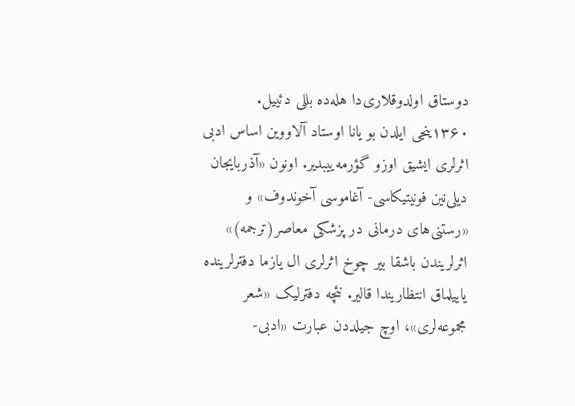دوستاق اولدوقلاری‌دا هله‌ده بللی دئییل.
۱۳۶۰ینجی ایلدن بو یانا اوستاد آلاووین اساس ادبی اثرلری ایشیق اوزو گؤرمه‌ییبدیر. اونون «آذربایجان دیلی‌نین فونیتیکاسی- آغاموسی آخوندوف» و «رستنی‌های درمانی در پزشکی معاصر(ترجمه)» اثرلریندن باشقا بیر چوخ اثرلری ال یازما دفترلرینده یاییلماق انتظاریندا قالیر. نئچه دفترلیک «شعر مجموعه‌لری»، اوچ جیلددن عبارت «ادبی-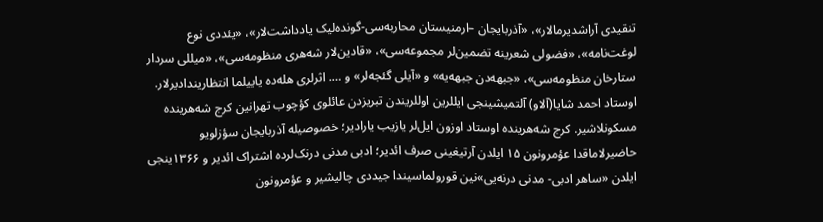تنقیدی آراشدیرمالار»، «آذربایجان –ارمنیستان محاربه‌سی-گونده‌لیک یادداشت‌لار»، «یئددی نوع لوغت‌نامه»، «فضولی شعرینه تضمین‌لر مجموعه‌سی»، «قادین‌لار شه‌هری منظومه‌سی»، «میللی سردار ستارخان منظومه‌سی»، «جبهه‌دن جبهه‌یه» و «آیلی گئجه‌لر» و …. اثرلری هله‌ده یاییلما انتظاریندادیرلار.
اوستاد احمد شایا(آلاو) آلتمیشینجی ایللرین اوللریندن تبریزدن عائلوی کؤچوب تهرانین کرج شه‌هرینده مسکونلاشیر. کرج شه‌هرینده اوستاد اوزون ایل‌لر یازیب یارادیر؛ خصوصیله آذربایجان سؤزلویو حاضیرلاماقدا عؤمرونون ۱۵ ایلدن آرتیغینی صرف ائدیر؛ ادبی مدنی درنک‌لرده اشتراک ائدیر و ۱۳۶۶ینجی ایلدن «ساهر ادبی- مدنی درنه‌یی»نین قورولماسیندا جیددی چالیشیر و عؤمرونون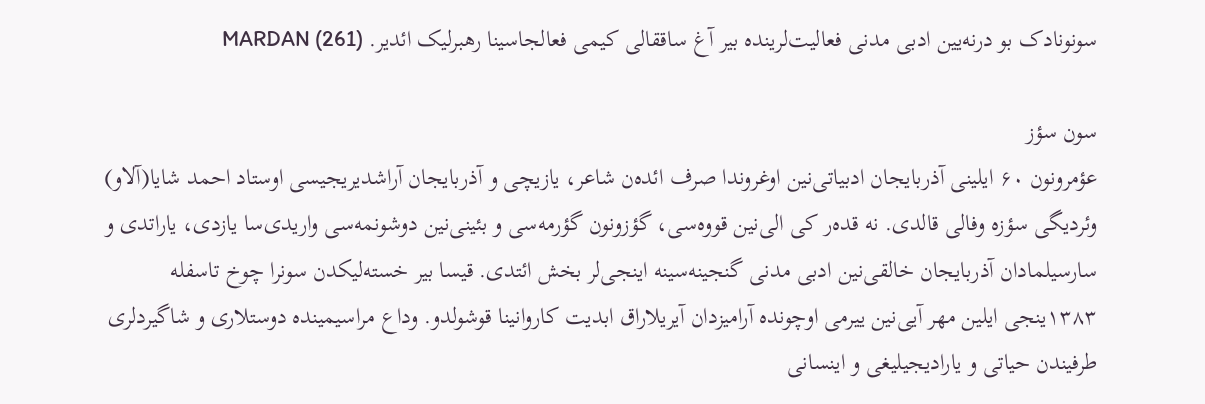سونونادک بو درنه‌یین ادبی مدنی فعالیت‌لرینده بیر آغ ساققالی کیمی فعالجاسینا رهبرلیک ائدیر. MARDAN (261)

سون سؤز
عؤمرونون ۶۰ ایلینی آذربایجان ادبیاتی‌نین اوغروندا صرف ائده‌ن شاعر، یازیچی و آذربایجان آراشدیریجیسی اوستاد احمد شایا(آلاو) وئردیگی سؤزه وفالی قالدی. نه قده‌ر کی الی‌نین قووه‌سی، گؤزونون گؤرمه‌سی و بئینی‌نین دوشونمه‌سی واریدی‌سا یازدی، یاراتدی و سارسیلمادان آذربایجان خالقی‌نین ادبی مدنی گنجینه‌سینه اینجی‌لر بخش ائتدی. قیسا بیر خسته‌لیکدن سونرا چوخ تاسفله ۱۳۸۳ینجی ایلین مهر آیی‌نین ییرمی اوچونده آرامیزدان آیریلاراق ابدیت کاروانینا قوشولدو. وداع مراسیمینده دوستلاری و شاگیردلری طرفیندن حیاتی و یارادیجیلیغی و اینسانی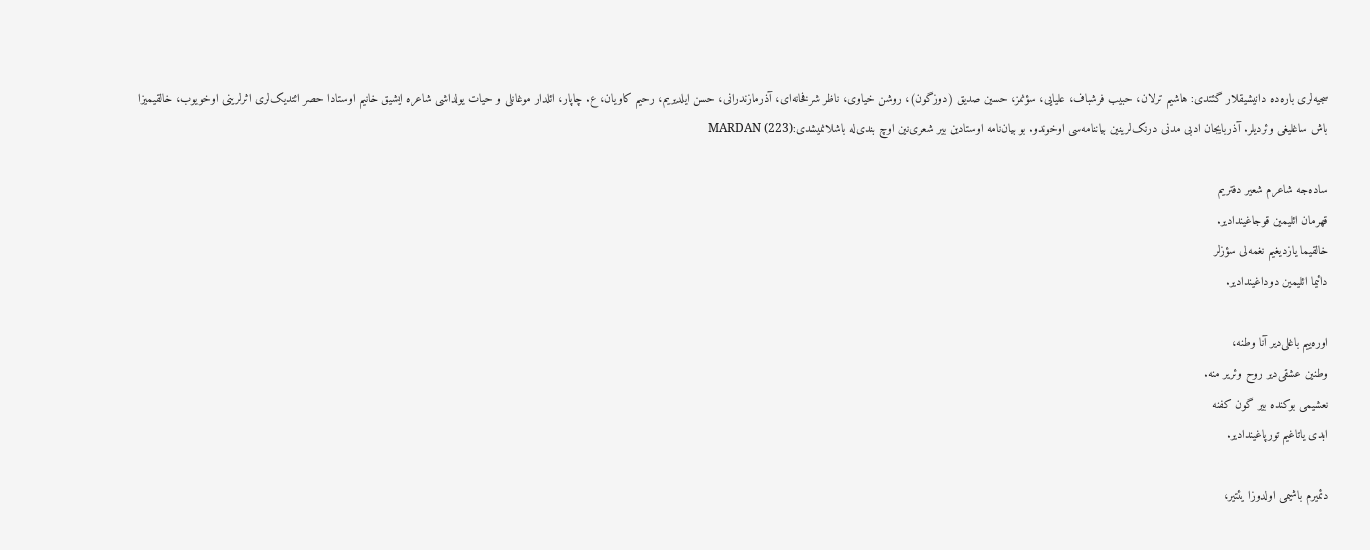سجیه‌لری باره‌ده دانیشیقلار گئتدی: هاشیم ترلان، حبیب فرشباف، علیایی، سؤنمز، حسین صدیق (دوزگون)، روشن خیاوی، ناظر شرفخانه‌ای، آذرمازندرانی، حسن ایلدیریم، رحیم کاویان، ع. چاپار، ائلدار موغانلی و حیات یولداشی شاعره ایشیق خانیم اوستادا حصر ائتدیک‌‌لری اثرلرینی اوخویوب، خالقیمیزا باش ساغلیغی وئردیلر. آذربایجان ادبی مدنی درنک‌لرینین بیاننامه‌سی اوخوندو. بو بیان‌نامه اوستادین بیر شعری‌نین اوچ بندی‌له باشلانمیشدی:MARDAN (223)

ساده‌جه شاعرم شعیر دفتریم
قهرمان ائلیمین قوجاغیندادیر.
خالقیما یازدیغیم نغمه‌لی سؤزلر
دائیما ائلیمین دوداغیندادیر.

اوره‌ییم باغلی‌دیر آنا وطنه،
وطنین عشقی‌دیر روح وئریر منه.
نعشیمی بوکنده بیر گون کفنه
ابدی یاتاغیم تورپاغیندادیر.

دئمیرم باشیمی اولدوزا یئتیر،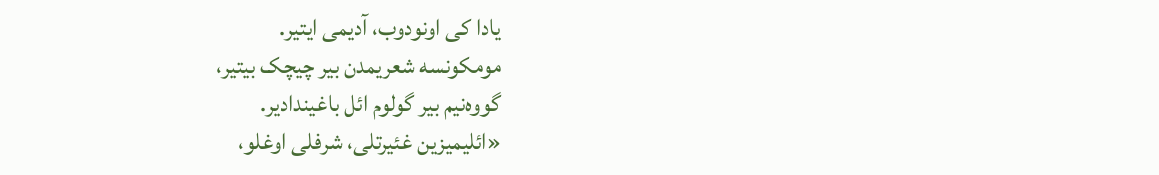یادا کی اونودوب، آدیمی ایتیر.
مومکونسه شعریمدن بیر چیچک بیتیر،
گووه‌نیم بیر گولوم ائل باغیندادیر.
«ائلیمیزین غئیرتلی، شرفلی اوغلو،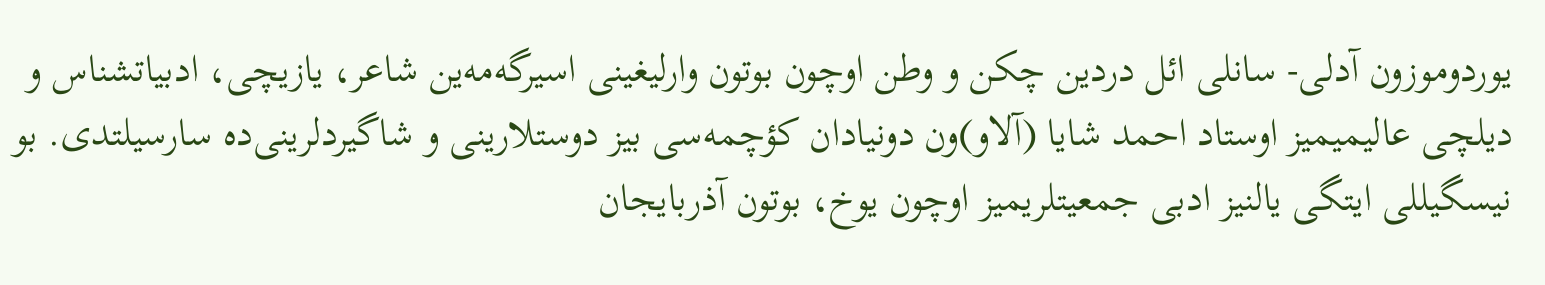یوردوموزون آدلی- سانلی ائل دردین چکن و وطن اوچون بوتون وارلیغینی اسیرگه‌مه‌ین شاعر، یازیچی، ادبیاتشناس و دیلچی عالیمیمیز اوستاد احمد شایا (آلاو)ون دونیادان کؤچمه‌سی بیز دوستلارینی و شاگیردلرینی‌ده سارسیلتدی. بو نیسگیللی ایتگی‌ یالنیز ادبی جمعیتلریمیز اوچون یوخ، بوتون آذربایجان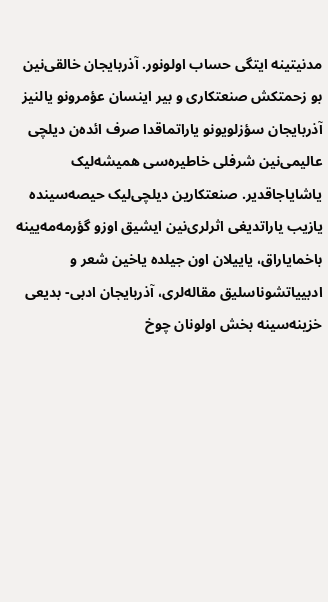مدنیتینه ایتگی حساب اولونور. آذربایجان خالقی‌نین بو زحمتکش صنعتکاری و بیر اینسان عؤمرونو یالنیز آذربایجان سؤزلویونو یاراتماقدا صرف ائده‌ن دیلچی عالیمی‌نین شرفلی خاطیره‌سی همیشه‌لیک یاشایاجاقدیر. صنعتکارین دیلچی‌لیک حیصه‌سینده یازیب یاراتدیغی اثرلری‌نین ایشیق اوزو گؤرمه‌مه‌یینه باخمایاراق، یاییلان اون جیلده یاخین شعر و ادبییاتشوناسلیق مقاله‌لری، آذربایجان ادبی- بدیعی خزینه‌سینه بخش اولونان چوخ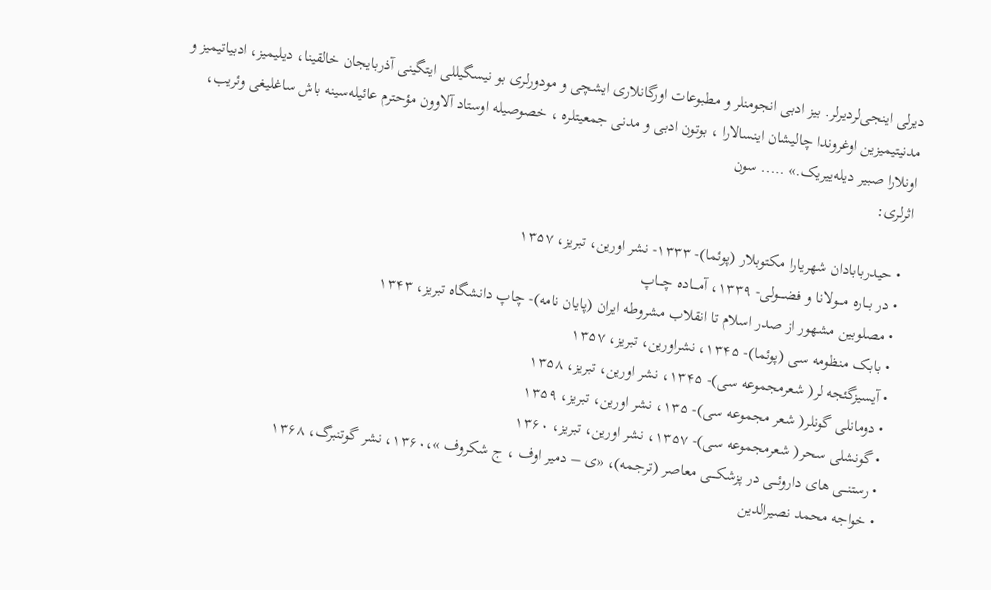دیرلی اینجی‌لردیرلر. بیز ادبی انجومنلر و مطبوعات اورگانلاری ایشچی و مودورلری بو نیسگیللی ایتگینی آذربایجان خالقینا، دیلیمیز، ادبیاتیمیز و مدنیتیمیزین اوغروندا چالیشان اینسالارا ، بوتون ادبی و مدنی جمعیتلره ، خصوصیله اوستاد آلاوون مؤحترم عائیله‌سینه باش ساغلیغی وئریب، اونلارا صبیر دیله‌ییریک.» ….. سون
اثرلری:

  • حیدربابادان شهریارا مکتوبلار (پوئما)- ۱۳۳۳- نشر اورین، تبریز، ۱۳۵۷
  • در بــاره مـــولانا و فضــــولی- ۱۳۳۹، آمــــاده چـــاپ
  • مصلوبین مشهور از صدر اسلام تا انقلاب مشروطه ایران (پایان نامه)- چاپ دانشگاه تبریز، ۱۳۴۳
  • بابـک منظومه سی (پوئما)- ۱۳۴۵، نشراورین، تبریز، ۱۳۵۷
  • آیسیزگئجه لر( شعرمجموعه سی)- ۱۳۴۵، نشر اورین، تبریز، ۱۳۵۸
  • دومانلی گونلر( شعر مجموعه سی)- ۱۳۵، نشر اورین، تبریز، ۱۳۵۹
  • گونشلی سحر( شعرمجموعه سی)- ۱۳۵۷، نشر اورین، تبریز، ۱۳۶۰
  • رستنـــی های داروئـــی در پزشکــــی معاصر (ترجمه)، «ی – دمیر اوف ، ج شکروف »،۱۳۶۰، نشر گوتنبرگ، ۱۳۶۸
  • خواجه محمد نصیرالدین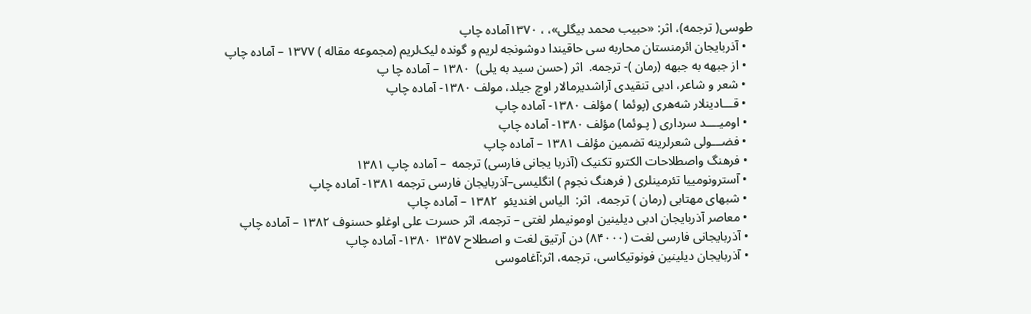طوسی( ترجمه)، اثر: «حبیب محمد بیگلی»، ، ۱۳۷۰آماده چاپ
  • آذربایجان ائرمنستان محاربه سی حاقیندا دوشونجه لریم و گونده لیک‌لریم (مجموعه مقاله ) ۱۳۷۷ – آماده چاپ
  • از جبهه به جبهه (رمان )- ترجمه.  اثر (حسن سید به یلی)  ۱۳۸۰ – آماده چا پ
  • شعر و شاعر، ادبی تنقیدی آراشدیرمالار اوچ جیلد، مولف ۱۳۸۰- آماده چاپ
  • قـــادینلار شه‌هری (پوئما ) مؤلف ۱۳۸۰- آماده چاپ
  • اومیــــد سرداری ( پـوئما) مؤلف ۱۳۸۰- آماده چاپ
  • فضـــولی شعرلرینه تضمین مؤلف ۱۳۸۱ – آماده چاپ
  • فرهنگ واصطلاحات الکترو تکنیک (آذربا یجانی فارسی) ترجمه  – آماده چاپ ۱۳۸۱
  • آسترونومییا تئرمینلری ( فرهنگ نجوم ) انگلیسی–آذربایجان فارسی ترجمه ۱۳۸۱- آماده چاپ
  • شبهای مهتابی (رمان ) ترجمه،  اثر:  الیاس افندیئو  ۱۳۸۲ – آماده چاپ
  • معاصر آذربایجان ادبی دیلینین اومونیملر لغتی – ترجمه، اثر حسرت علی اوغلو حسنوف ۱۳۸۲ – آماده چاپ
  • آذربایجانی فارسی لغت (۸۴۰۰۰) دن آرتیق لغت و اصطلاح ۱۳۵۷ ۱۳۸۰- آماده چاپ
  • آذربایجان دیلینین فونوتیکاسی، ترجمه، اثر:آغاموسی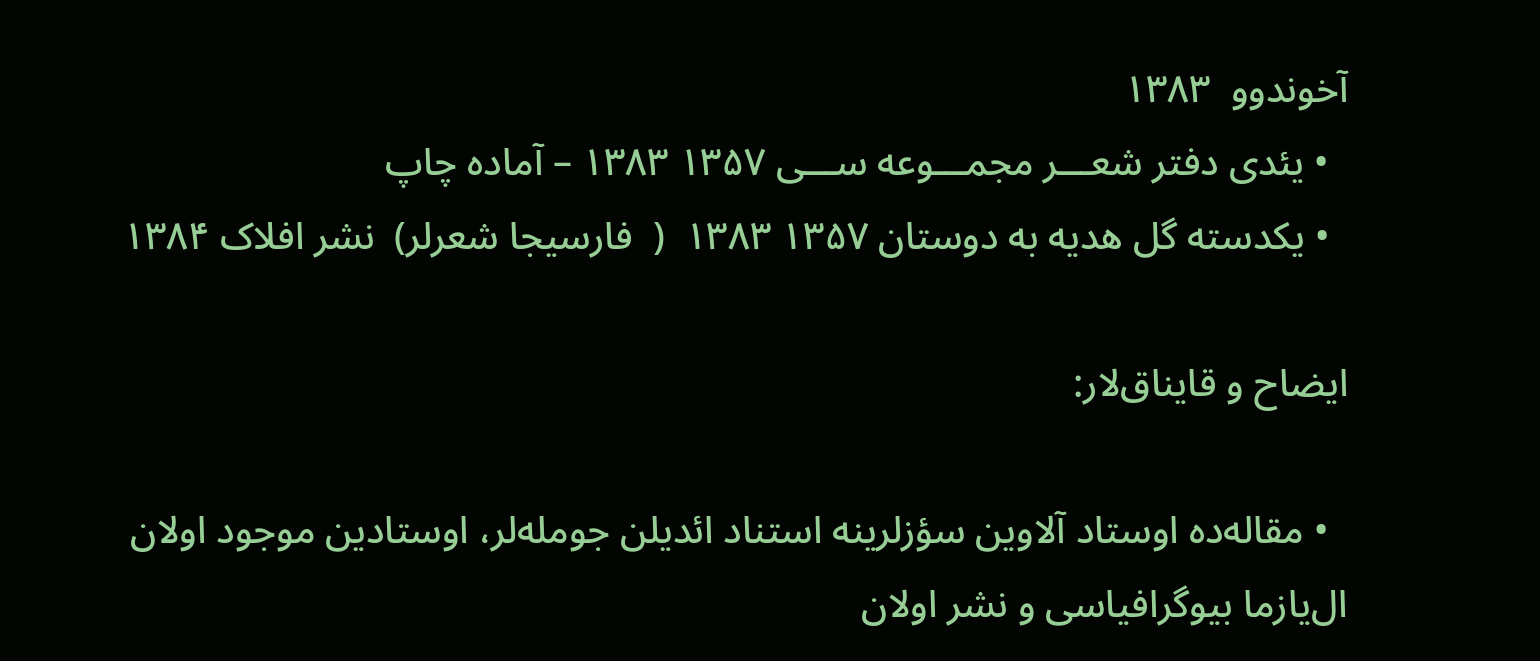آخوندوو  ۱۳۸۳
  • یئدی دفتر شعـــر مجمـــوعه ســـی ۱۳۵۷ ۱۳۸۳ – آماده چاپ
  • یکدسته گل هدیه به دوستان ۱۳۵۷ ۱۳۸۳  (  فارسیجا شعرلر)  نشر افلاک ۱۳۸۴

ایضاح و قایناق‌لار:

  • مقاله‌ده اوستاد آلاوین سؤزلرینه استناد ائدیلن جومله‌لر، اوستادین موجود اولان ال‌یازما بیوگرافیاسی و نشر اولان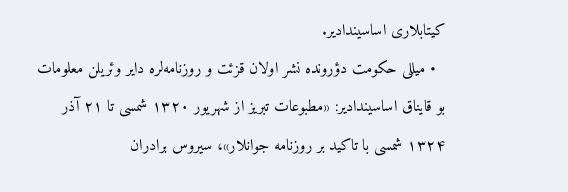کیتابلاری اساسیندادیر.
  • میللی حکومت دؤرونده نشر اولان قزئت و روزنامه‌لره دایر وئریلن معلومات بو قایناق اساسیندادیر: «مطبوعات تبریز از شهریور ۱۳۲۰ شمسی تا ۲۱ آذر ۱۳۲۴ شمسی با تاکید بر روزنامه جوانلار»، سیروس برادران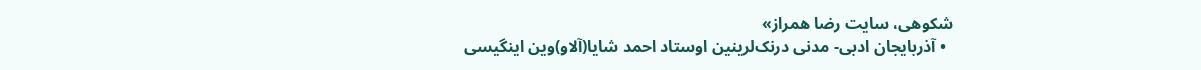شکوهی، سایت رضا همراز»
  • آذربایجان ادبی- مدنی درنک‌لرینین اوستاد احمد شایا(آلاو)وین اینگیسی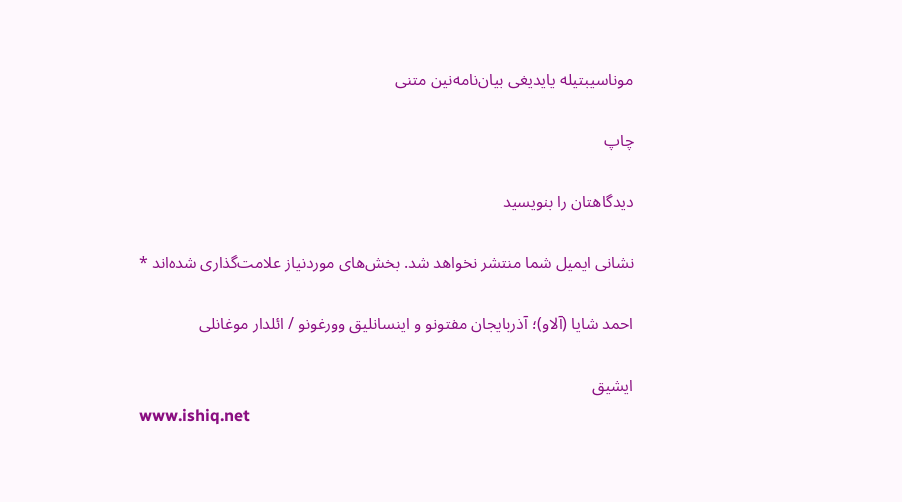موناسیبتیله یایدیغی بیان‌نامه‌نین متنی‌

چاپ

دیدگاهتان را بنویسید

نشانی ایمیل شما منتشر نخواهد شد. بخش‌های موردنیاز علامت‌گذاری شده‌اند *

احمد شایا (آلاو)؛ آذربایجان مفتونو و اینسانلیق وورغونو / ائلدار موغانلی

ایشیق
www.ishiq.net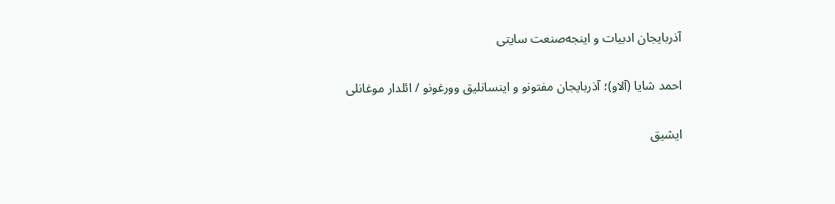آذربایجان ادبیات و اینجه‌صنعت سایتی

احمد شایا (آلاو)؛ آذربایجان مفتونو و اینسانلیق وورغونو / ائلدار موغانلی

ایشیق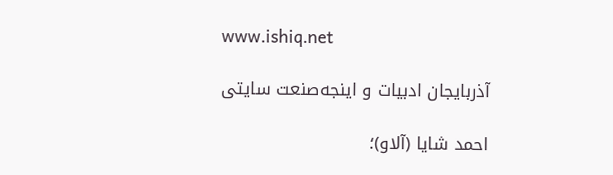www.ishiq.net

آذربایجان ادبیات و اینجه‌صنعت سایتی

احمد شایا (آلاو)؛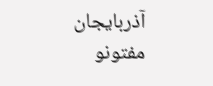آذربایجان مفتونو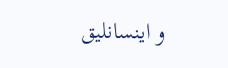و اینسانلیق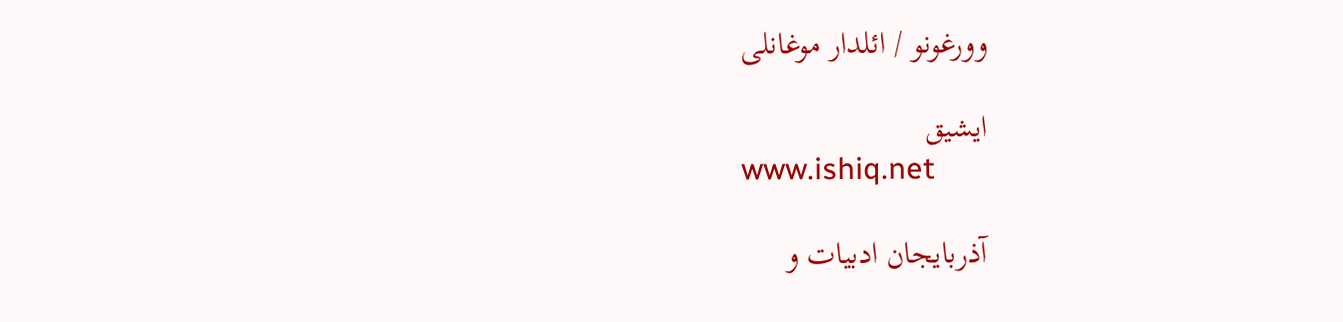وورغونو / ائلدار موغانلی

ایشیق
www.ishiq.net

آذربایجان ادبیات و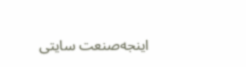اینجه‌صنعت سایتی